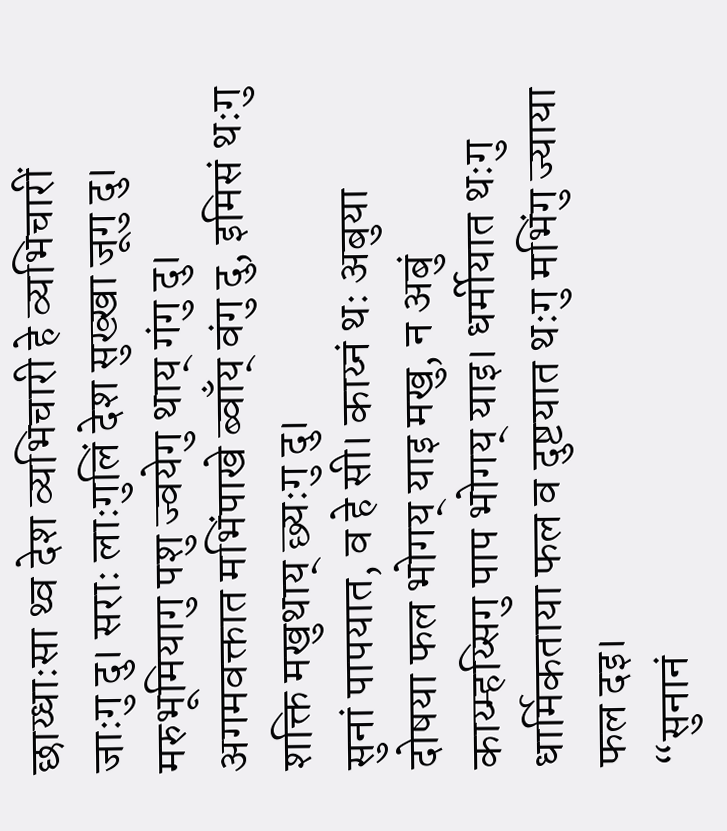छाय्धाःसा थ्व देश व्यभिचारी हे व्यभिचारीं जाःगु दु। सराः लाःगुलिं देश सुख्खा जूगु दु। मरुभूमियागु पशु ज्वयेगु थाय् गंगु दु। अगमवक्तात मभिंपाखे ब्वाँय् वंगु दु, इमिसं थःगु शक्ति मखुथाय् छ्यःगु दु।
सुनां पापयात, व हे सी। काय्नं थः अबुया दोषया फल भोगय् याइ मखु, न अबुं काय्म्हय्सिगु पाप भोगय् याइ। धर्मीयात थःगु धार्मिकताया फल व दुष्टयात थःगु मभिंगु ज्याया फल दइ।
“सुनानं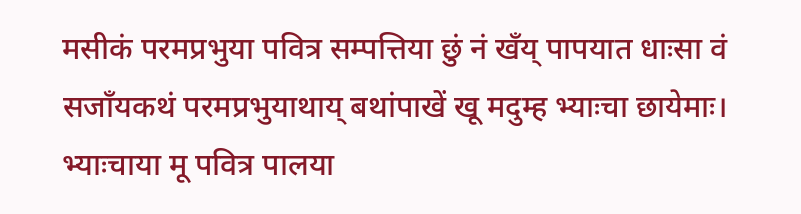मसीकं परमप्रभुया पवित्र सम्पत्तिया छुं नं खँय् पापयात धाःसा वं सजाँयकथं परमप्रभुयाथाय् बथांपाखें खू मदुम्ह भ्याःचा छायेमाः। भ्याःचाया मू पवित्र पालया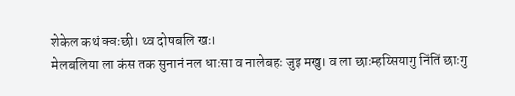शेकेल कथं क्वःछी। थ्व दोषबलि खः।
मेलबलिया ला कंस तक सुनानं नल धाःसा व नालेबहः जुइ मखु। व ला छाःम्हय्सियागु निंतिं छाःगु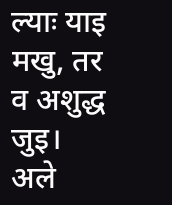ल्याः याइ मखु, तर व अशुद्ध जुइ। अले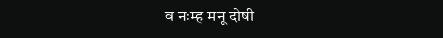व नःम्ह मनू दोषी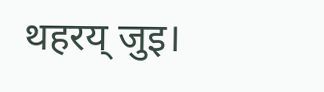थहरय् जुइ।